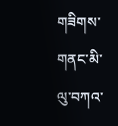གཟིགས་གནང་མི་ལུ་བཀའ་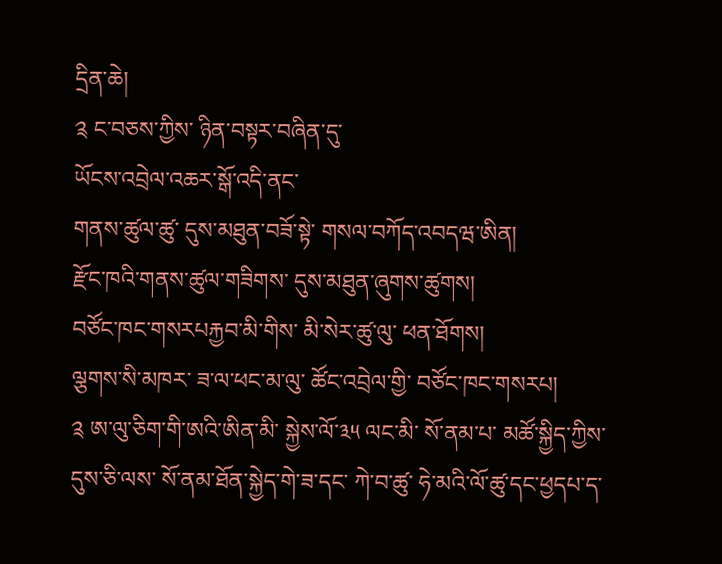དྲིན་ཆེ།
༉ ང་བཅས་ཀྱིས་ ཉིན་བསྟར་བཞིན་དུ་
ཡོངས་འབྲེལ་འཆར་སྒོ་འདི་ནང་
གནས་ཚུལ་ཚུ་ དུས་མཐུན་བཟོ་སྟེ་ གསལ་བཀོད་འབདཝ་ཨིན།
རྫོང་ཁའི་གནས་ཚུལ་གཟིགས་ དུས་མཐུན་ཞུགས་ཚུགས།
བཙོང་ཁང་གསརཔརྐྱབ་མི་གིས་ མི་སེར་ཚུ་ལུ་ ཕན་ཐོགས།
ལྕགས་སི་མཁར་ ཟ་ལ་ཕང་མ་ལུ་ ཚོང་འབྲེལ་གྱི་ བཙོང་ཁང་གསརཔ།
༉ ཨ་ལུ་ཅིག་གི་ཨའི་ཨིན་མི་ སྐྱེས་ལོ་༣༥ ལང་མི་ སོ་ནམ་པ་ མཚོ་སྐྱིད་ཀྱིས་ དུས་ཅི་ལས་ སོ་ནམ་ཐོན་སྐྱེད་གེ་ཟ་དང་ ཀེ་བ་ཚུ་ ཧེ་མའི་ལོ་ཚུ་དང་ཕྱདཔ་ད་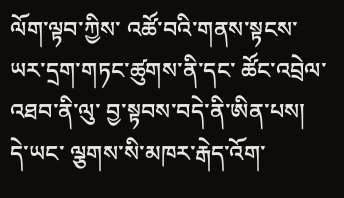ལོག་ལྟབ་ཀྱིས་ འཚོ་བའི་གནས་སྟངས་ཡར་དྲག་གཏང་ཚུགས་ནི་དང་ ཚོང་འབྲེལ་འཐབ་ནི་ལུ་ བྱ་སྟབས་བདེ་ནི་ཨིན་པས།
དེ་ཡང་ ལྕགས་སི་མཁར་རྒེད་འོག་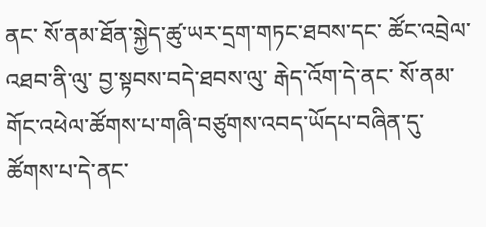ནང་ སོ་ནམ་ཐོན་སྐྱེད་ཚུ་ཡར་དྲག་གཏང་ཐབས་དང་ ཚོང་འབྲེལ་འཐབ་ནི་ལུ་ བྱ་སྟབས་བདེ་ཐབས་ལུ་ རྒེད་འོག་དེ་ནང་ སོ་ནམ་གོང་འཕེལ་ཚོགས་པ་གཞི་བཙུགས་འབད་ཡོདཔ་བཞིན་དུ་ ཚོགས་པ་དེ་ནང་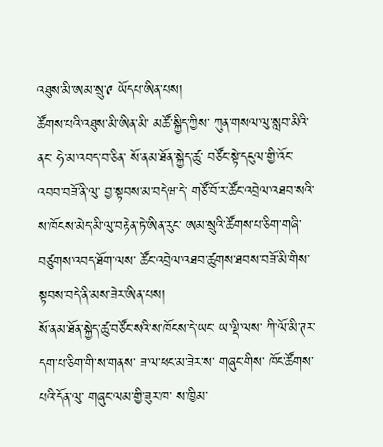འཐུས་མི་ཨམ་སྲུ་༩ ཡོདཔ་ཨིན་པས།
ཚོགས་པའི་འཐུས་མི་ཨིན་མི་ མཚོ་སྐྱིད་ཀྱིས་ ཀུན་གསལ་ལུ་སླབ་མིའི་ནང་ ཧེ་མ་འབད་བ་ཅིན་ སོ་ནམ་ཐོན་སྐྱེད་ཚུ་ བཙོང་སྟེ་དངུལ་གྱི་འོང་འབབ་བཟོ་ནི་ལུ་ བྱ་སྟབས་མ་བདེཝ་དེ་ གཙོ་བོ་ར་ཚོང་འབྲེལ་འཐབ་སའི་ ས་ཁོངས་མེད་མི་ལུ་བརྟེན་ཏེ་ཨིན་རུང་ ཨམ་སྲུའི་ཚོགས་པ་ཅིག་གཞི་བཙུགས་འབད་ཐོག་ལས་ ཚོང་འབྲེལ་འཐབ་ཚུགས་ཐབས་བཟོ་མི་གིས་ སྟབས་བདེ་ནི་མས་ཟེར་ཨིན་པས།
སོ་ནམ་ཐོན་སྐྱེད་ཚུ་བཙོང་སའི་ས་ཁོངས་དེ་ཡང་ ཡ་ལྡི་ལས་ ཀི་ལོ་མི་ཊར་དག་པ་ཅིག་གི་ས་གནས་ ཟ་ལ་ཕང་མ་ཟེར་ས་ གཞུང་གིས་ ཁོང་ཚོགས་པའི་དོན་ལུ་ གཞུང་ལམ་གྱི་ཟུར་ཁ་ ས་ཁྱིམ་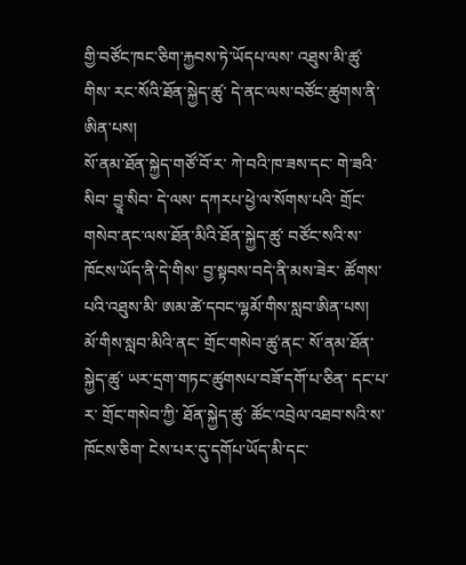གྱི་བཙོང་ཁང་ཅིག་རྐྱབས་ཏེ་ཡོདཔ་ལས་ འཐུས་མི་ཚུ་གིས་ རང་སོའི་ཐོན་སྐྱེད་ཚུ་ དེ་ནང་ལས་བཙོང་ཚུགས་ནི་ཨིན་པས།
སོ་ནམ་ཐོན་སྐྱེད་གཙོ་བོ་ར་ ཀེ་བའི་ཁ་ཟས་དང་ གེ་ཟའི་སིབ་ བྱཱ་སིབ་ དེ་ལས་ དཀརཔ་ཕྱེ་ལ་སོགས་པའི་ གྲོང་གསེབ་ནང་ལས་ཐོན་མིའི་ཐོན་སྐྱེད་ཚུ་ བཙོང་སའི་ས་ཁོངས་ཡོད་ནི་དེ་གིས་ བྱ་སྟབས་བདེ་ནི་མས་ཟེར་ ཚོགས་པའི་འཐུས་མི་ ཨམ་ཚེ་དབང་ལྷམོ་གིས་སླབ་ཨིན་པས།
མོ་གིས་སླབ་མིའི་ནང་ གྲོང་གསེབ་ཚུ་ནང་ སོ་ནམ་ཐོན་སྐྱེད་ཚུ་ ཡར་དྲག་གཏང་ཚུགསཔ་བཟོ་དགོ་པ་ཅིན་ དང་པ་ར་ གྲོང་གསེབ་ཀྱི་ ཐོན་སྐྱེད་ཚུ་ ཚོང་འབྲེལ་འཐབ་སའི་ས་ཁོངས་ཅིག་ ངེས་པར་དུ་དགོཔ་ཡོད་མི་དང་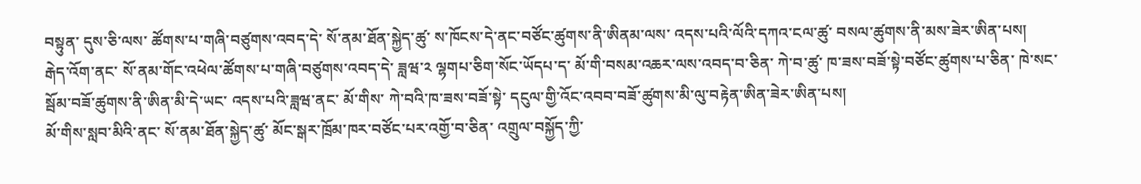བསྟུན་ དུས་ཅི་ལས་ ཚོགས་པ་གཞི་བཙུགས་འབད་དེ་ སོ་ནམ་ཐོན་སྐྱེད་ཚུ་ ས་ཁོངས་དེ་ནང་བཙོང་ཚུགས་ནི་ཨིནམ་ལས་ འདས་པའི་ལོའི་དཀའ་ངལ་ཚུ་ བསལ་ཚུགས་ནི་མས་ཟེར་ཨིན་པས།
རྒེད་འོག་ནང་ སོ་ནམ་གོང་འཕེལ་ཚོགས་པ་གཞི་བཙུགས་འབད་དེ་ ཟླཝ་༢ ལྷགཔ་ཅིག་སོང་ཡོདཔ་ད་ མོ་གི་བསམ་འཆར་ལས་འབད་བ་ཅིན་ ཀེ་བ་ཚུ་ ཁ་ཟས་བཟོ་སྟེ་བཙོང་ཚུགས་པ་ཅིན་ ཁེ་སང་སྦོམ་བཟོ་ཚུགས་ནི་ཨིན་མི་དེ་ཡང་ འདས་པའི་ཟླཝ་ནང་ མོ་གིས་ ཀེ་བའི་ཁ་ཟས་བཟོ་སྟེ་ དངུལ་གྱི་འོང་འབབ་བཟོ་ཚུགས་མི་ལུ་བརྟེན་ཨིན་ཟེར་ཨིན་པས།
མོ་གིས་སླབ་མིའི་ནང་ སོ་ནམ་ཐོན་སྐྱེད་ཚུ་ མོང་སྒར་ཁྲོམ་ཁར་བཙོང་པར་འགྱོ་བ་ཅིན་ འགྲུལ་བསྐྱོད་ཀྱི་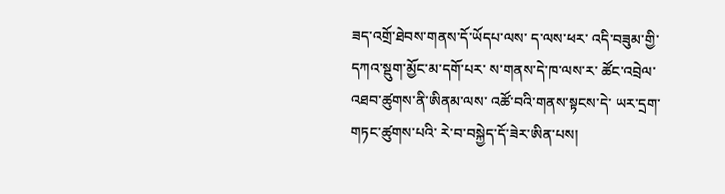ཟད་འགྲོ་ཐེབས་གནས་དོ་ཡོདཔ་ལས་ ད་ལས་ཕར་ འདི་བཟུམ་གྱི་དཀའ་སྡུག་མྱོང་མ་དགོ་པར་ ས་གནས་དེ་ཁ་ལས་ར་ ཚོང་འབྲེལ་འཐབ་ཚུགས་ནི་ཨིནམ་ལས་ འཚོ་བའི་གནས་སྟངས་དེ་ ཡར་དྲག་གཏང་ཚུགས་པའི་ རེ་བ་བསྐྱེད་དོ་ཟེར་ཨིན་པས།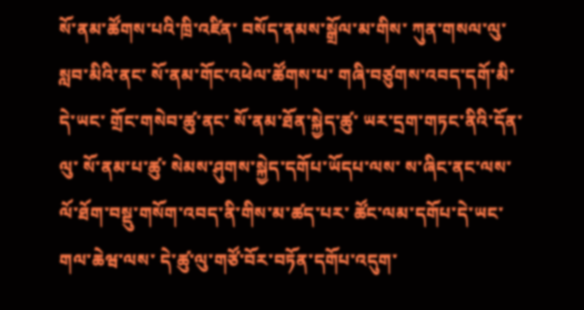སོ་ནམ་ཚོགས་པའི་ཁྲི་འཛིན་ བསོད་ནམས་སྒྲོལ་མ་གིས་ ཀུན་གསལ་ལུ་སླབ་མིའི་ནང་ སོ་ནམ་གོང་འཕེལ་ཚོགས་པ་ གཞི་བཙུགས་འབད་དགོ་མི་དེ་ཡང་ གྲོང་གསེབ་ཚུ་ནང་ སོ་ནམ་ཐོན་སྐྱེད་ཚུ་ ཡར་དྲག་གཏང་ནིའི་དོན་ལུ་ སོ་ནམ་པ་ཚུ་ སེམས་ཤུགས་སྐྱེད་དགོཔ་ཡོདཔ་ལས་ ས་ཞིང་ནང་ལས་ ལོ་ཐོག་བསྡུ་གསོག་འབད་ནི་གིས་མ་ཚད་པར་ ཚོང་ལམ་དགོཔ་དེ་ཡང་ གལ་ཆེཝ་ལས་ དེ་ཚུ་ལུ་གཙོ་བོར་བཏོན་དགོཔ་འདུག་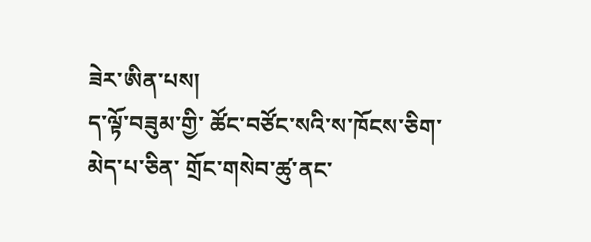ཟེར་ཨིན་པས།
ད་ལྟོ་བཟུམ་གྱི་ ཚོང་བཙོང་སའི་ས་ཁོངས་ཅིག་མེད་པ་ཅིན་ གྲོང་གསེབ་ཚུ་ནང་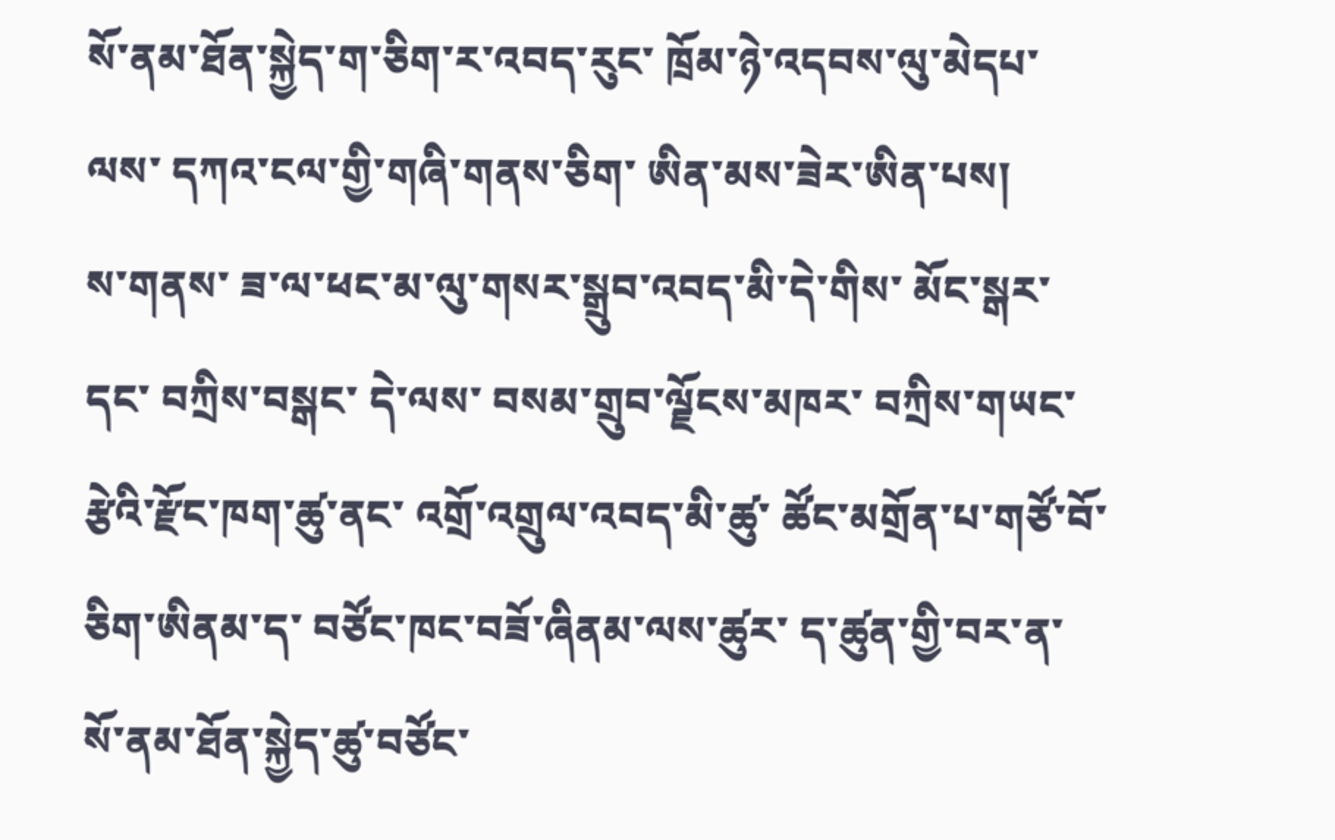སོ་ནམ་ཐོན་སྐྱེད་ག་ཅིག་ར་འབད་རུང་ ཁྲོམ་ཉེ་འདབས་ལུ་མེདཔ་ལས་ དཀའ་ངལ་གྱི་གཞི་གནས་ཅིག་ ཨིན་མས་ཟེར་ཨིན་པས།
ས་གནས་ ཟ་ལ་ཕང་མ་ལུ་གསར་སྒྲུབ་འབད་མི་དེ་གིས་ མོང་སྒར་དང་ བཀྲིས་བསྒང་ དེ་ལས་ བསམ་གྲུབ་ལྗོངས་མཁར་ བཀྲིས་གཡང་རྩེའི་རྫོང་ཁག་ཚུ་ནང་ འགྲོ་འགྲུལ་འབད་མི་ཚུ་ ཚོང་མགྲོན་པ་གཙོ་བོ་ཅིག་ཨིནམ་ད་ བཙོང་ཁང་བཟོ་ཞིནམ་ལས་ཚུར་ ད་ཚུན་གྱི་བར་ན་ སོ་ནམ་ཐོན་སྐྱེད་ཚུ་བཙོང་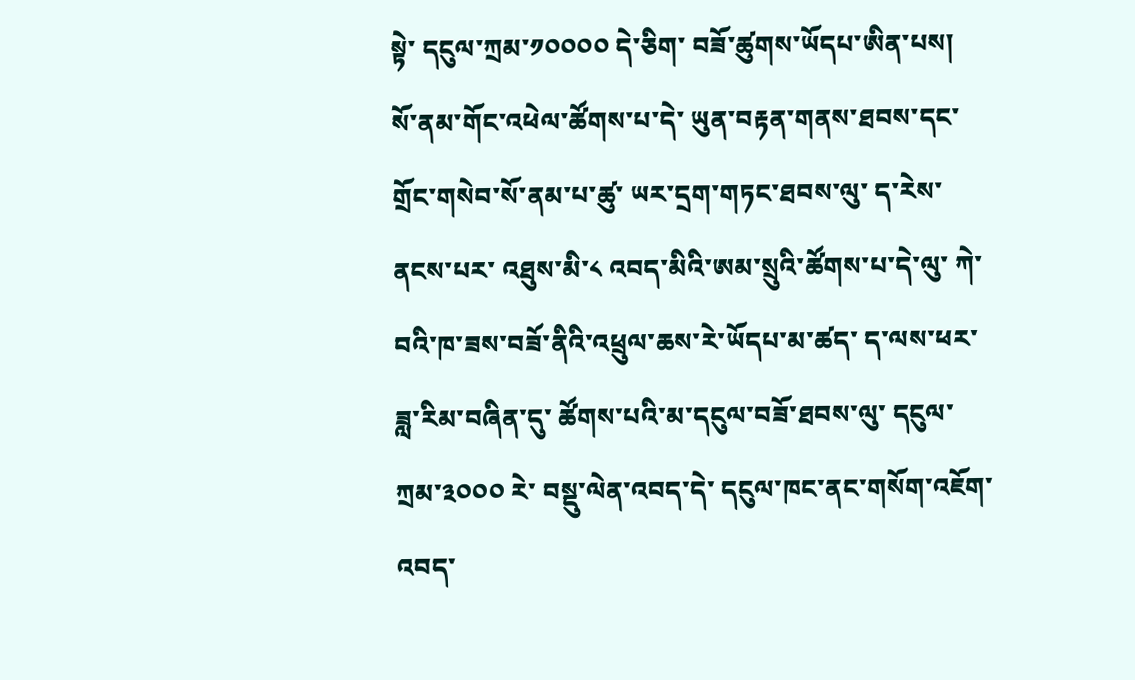སྟེ་ དངུལ་ཀྲམ་༡༠༠༠༠ དེ་ཅིག་ བཟོ་ཚུགས་ཡོདཔ་ཨིན་པས།
སོ་ནམ་གོང་འཕེལ་ཚོགས་པ་དེ་ ཡུན་བརྟན་གནས་ཐབས་དང་ གྲོང་གསེབ་སོ་ནམ་པ་ཚུ་ ཡར་དྲག་གཏང་ཐབས་ལུ་ ད་རེས་ནངས་པར་ འཐུས་མི་༨ འབད་མིའི་ཨམ་སྲུའི་ཚོགས་པ་དེ་ལུ་ ཀེ་བའི་ཁ་ཟས་བཟོ་ནིའི་འཕྲུལ་ཆས་རེ་ཡོདཔ་མ་ཚད་ ད་ལས་ཕར་ ཟླ་རིམ་བཞིན་དུ་ ཚོགས་པའི་མ་དངུལ་བཟོ་ཐབས་ལུ་ དངུལ་ཀྲམ་༣༠༠༠ རེ་ བསྡུ་ལེན་འབད་དེ་ དངུལ་ཁང་ནང་གསོག་འཇོག་འབད་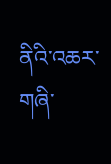ནིའི་འཆར་གཞི་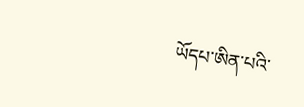ཡོདཔ་ཨིན་པའི་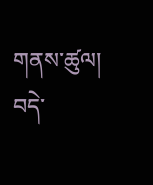གནས་ཚུལ།
བདེ་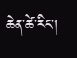ཆེན་ཚེ་རིང་།